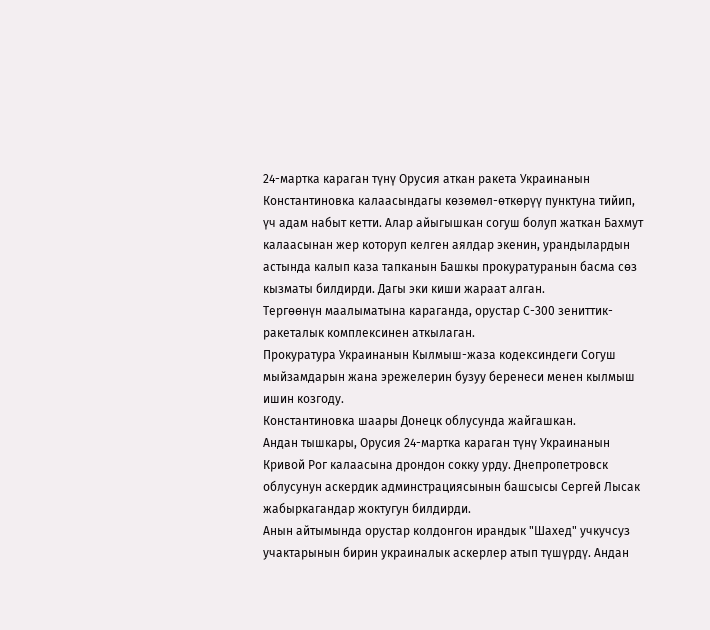24-мартка караган түнү Орусия аткан ракета Украинанын Константиновка калаасындагы көзөмөл-өткөрүү пунктуна тийип, үч адам набыт кетти. Алар айыгышкан согуш болуп жаткан Бахмут калаасынан жер которуп келген аялдар экенин, урандылардын астында калып каза тапканын Башкы прокуратуранын басма сөз кызматы билдирди. Дагы эки киши жараат алган.
Тергөөнүн маалыматына караганда, орустар С-300 зениттик-ракеталык комплексинен аткылаган.
Прокуратура Украинанын Кылмыш-жаза кодексиндеги Согуш мыйзамдарын жана эрежелерин бузуу беренеси менен кылмыш ишин козгоду.
Константиновка шаары Донецк облусунда жайгашкан.
Андан тышкары, Орусия 24-мартка караган түнү Украинанын Кривой Рог калаасына дрондон сокку урду. Днепропетровск облусунун аскердик админстрациясынын башсысы Сергей Лысак жабыркагандар жоктугун билдирди.
Анын айтымында орустар колдонгон ирандык "Шахед" учкучсуз учактарынын бирин украиналык аскерлер атып түшүрдү. Андан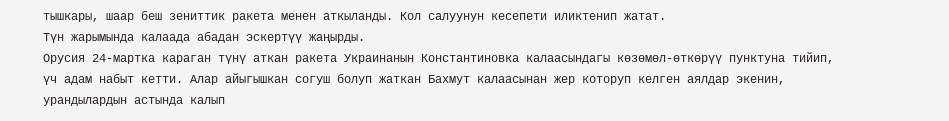тышкары, шаар беш зениттик ракета менен аткыланды. Кол салуунун кесепети иликтенип жатат.
Түн жарымында калаада абадан эскертүү жаңырды.
Орусия 24-мартка караган түнү аткан ракета Украинанын Константиновка калаасындагы көзөмөл-өткөрүү пунктуна тийип, үч адам набыт кетти. Алар айыгышкан согуш болуп жаткан Бахмут калаасынан жер которуп келген аялдар экенин, урандылардын астында калып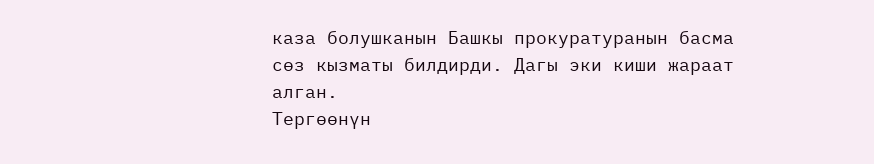каза болушканын Башкы прокуратуранын басма сөз кызматы билдирди. Дагы эки киши жараат алган.
Тергөөнүн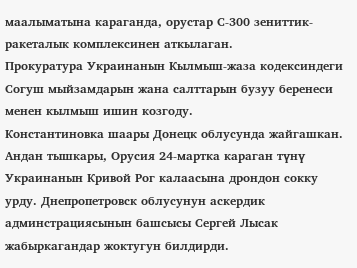маалыматына караганда, орустар С-300 зениттик-ракеталык комплексинен аткылаган.
Прокуратура Украинанын Кылмыш-жаза кодексиндеги Согуш мыйзамдарын жана салттарын бузуу беренеси менен кылмыш ишин козгоду.
Константиновка шаары Донецк облусунда жайгашкан.
Андан тышкары, Орусия 24-мартка караган түнү Украинанын Кривой Рог калаасына дрондон сокку урду. Днепропетровск облусунун аскердик админстрациясынын башсысы Сергей Лысак жабыркагандар жоктугун билдирди.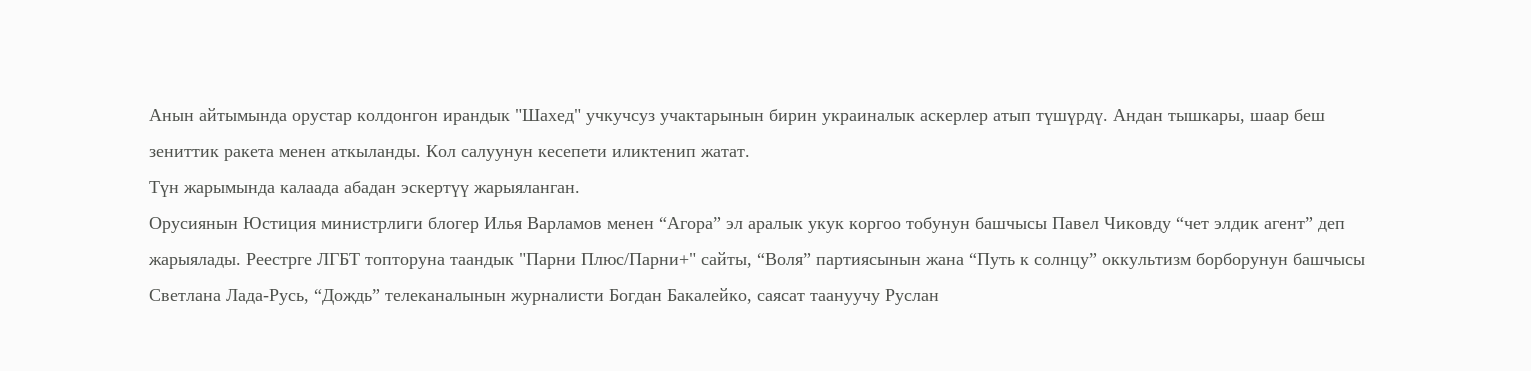Анын айтымында орустар колдонгон ирандык "Шахед" учкучсуз учактарынын бирин украиналык аскерлер атып түшүрдү. Андан тышкары, шаар беш зениттик ракета менен аткыланды. Кол салуунун кесепети иликтенип жатат.
Түн жарымында калаада абадан эскертүү жарыяланган.
Орусиянын Юстиция министрлиги блогер Илья Варламов менен “Агора” эл аралык укук коргоо тобунун башчысы Павел Чиковду “чет элдик агент” деп жарыялады. Реестрге ЛГБТ топторуна таандык "Парни Плюс/Парни+" сайты, “Воля” партиясынын жана “Путь к солнцу” оккультизм борборунун башчысы Светлана Лада-Русь, “Дождь” телеканалынын журналисти Богдан Бакалейко, саясат таануучу Руслан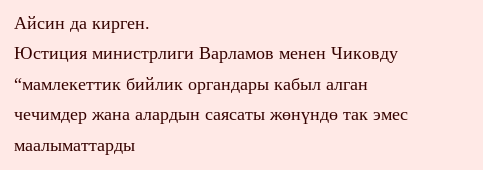Айсин да кирген.
Юстиция министрлиги Варламов менен Чиковду “мамлекеттик бийлик органдары кабыл алган чечимдер жана алардын саясаты жөнүндө так эмес маалыматтарды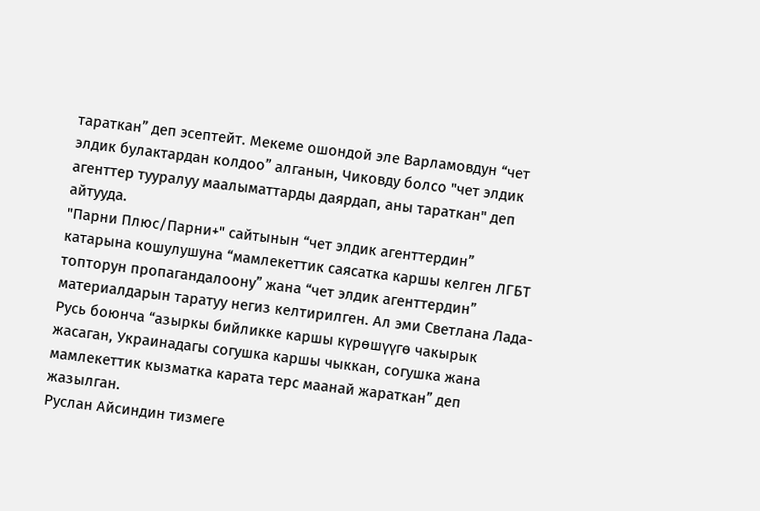тараткан” деп эсептейт. Мекеме ошондой эле Варламовдун “чет элдик булактардан колдоо” алганын, Чиковду болсо "чет элдик агенттер тууралуу маалыматтарды даярдап, аны тараткан" деп айтууда.
"Парни Плюс/Парни+" сайтынын “чет элдик агенттердин” катарына кошулушуна “мамлекеттик саясатка каршы келген ЛГБТ топторун пропагандалоону” жана “чет элдик агенттердин” материалдарын таратуу негиз келтирилген. Ал эми Светлана Лада-Русь боюнча “азыркы бийликке каршы күрөшүүгө чакырык жасаган, Украинадагы согушка каршы чыккан, согушка жана мамлекеттик кызматка карата терс маанай жараткан” деп жазылган.
Руслан Айсиндин тизмеге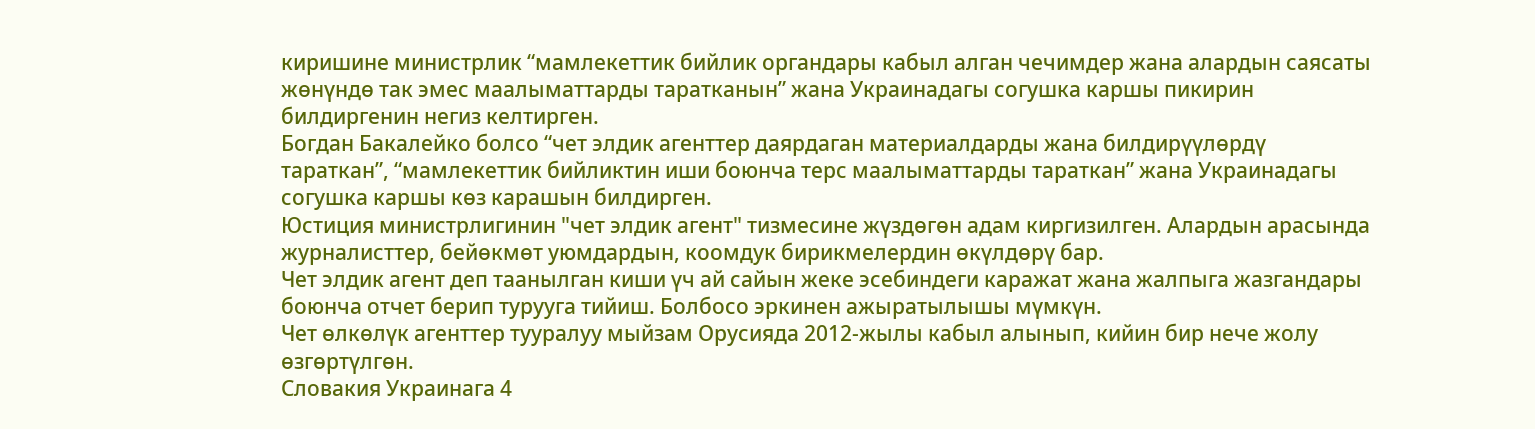киришине министрлик “мамлекеттик бийлик органдары кабыл алган чечимдер жана алардын саясаты жөнүндө так эмес маалыматтарды таратканын” жана Украинадагы согушка каршы пикирин билдиргенин негиз келтирген.
Богдан Бакалейко болсо “чет элдик агенттер даярдаган материалдарды жана билдирүүлөрдү тараткан”, “мамлекеттик бийликтин иши боюнча терс маалыматтарды тараткан” жана Украинадагы согушка каршы көз карашын билдирген.
Юстиция министрлигинин "чет элдик агент" тизмесине жүздөгөн адам киргизилген. Алардын арасында журналисттер, бейөкмөт уюмдардын, коомдук бирикмелердин өкүлдөрү бар.
Чет элдик агент деп таанылган киши үч ай сайын жеке эсебиндеги каражат жана жалпыга жазгандары боюнча отчет берип турууга тийиш. Болбосо эркинен ажыратылышы мүмкүн.
Чет өлкөлүк агенттер тууралуу мыйзам Орусияда 2012-жылы кабыл алынып, кийин бир нече жолу өзгөртүлгөн.
Словакия Украинага 4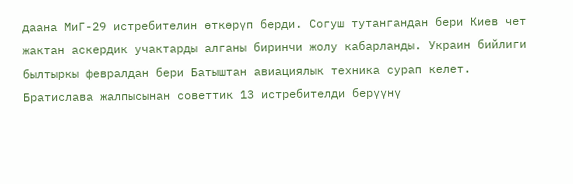даана МиГ-29 истребителин өткөрүп берди. Согуш тутангандан бери Киев чет жактан аскердик учактарды алганы биринчи жолу кабарланды. Украин бийлиги былтыркы февралдан бери Батыштан авиациялык техника сурап келет.
Братислава жалпысынан советтик 13 истребителди берүүнү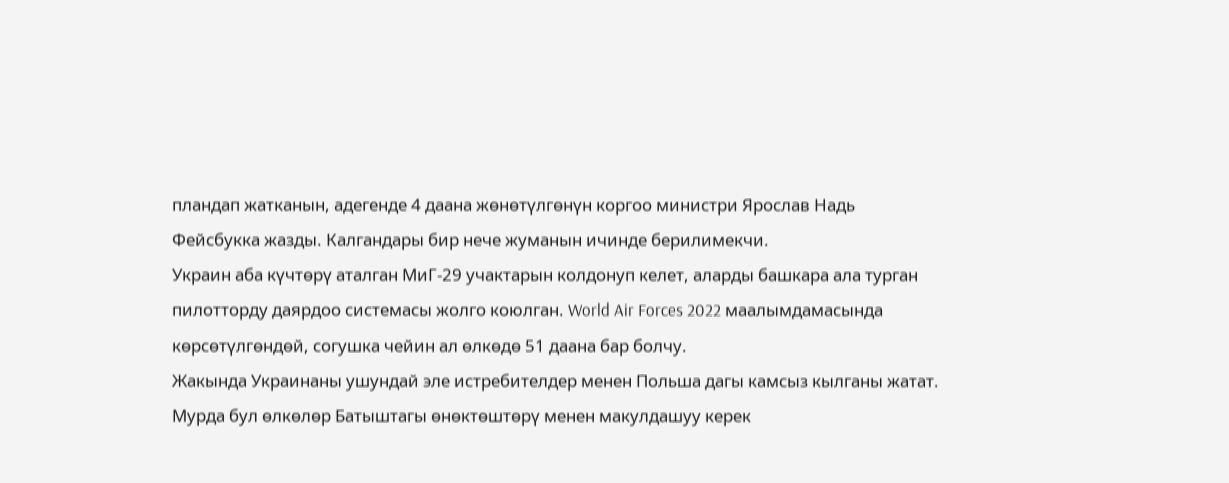пландап жатканын, адегенде 4 даана жөнөтүлгөнүн коргоо министри Ярослав Надь Фейсбукка жазды. Калгандары бир нече жуманын ичинде берилимекчи.
Украин аба күчтөрү аталган МиГ-29 учактарын колдонуп келет, аларды башкара ала турган пилотторду даярдоо системасы жолго коюлган. World Air Forces 2022 маалымдамасында көрсөтүлгөндөй, согушка чейин ал өлкөдө 51 даана бар болчу.
Жакында Украинаны ушундай эле истребителдер менен Польша дагы камсыз кылганы жатат.
Мурда бул өлкөлөр Батыштагы өнөктөштөрү менен макулдашуу керек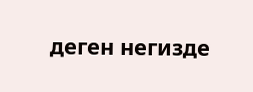деген негизде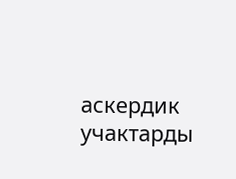аскердик учактарды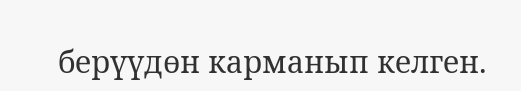берүүдөн карманып келген.